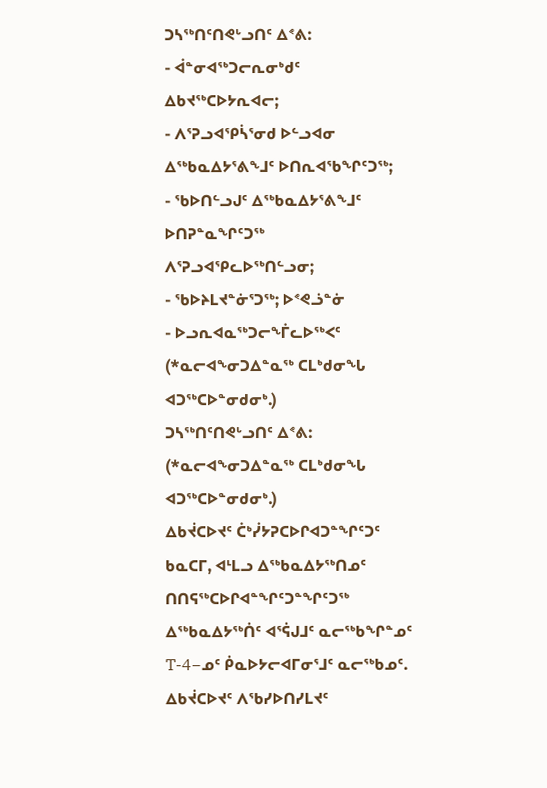ᑐᓴᖅᑎᑦᑎᕙᒡᓗᑎᑦ ᐃᕝᕕ:
- ᐋᓐᓂᐊᖅᑐᓕᕆᓂᒃᑯᑦ ᐃᑲᔪᖅᑕᐅᔭᕆᐊᓕ;
- ᐱᕐᕈᓗᐊᕿᓵᕐᓂᑯ ᐅᓪᓗᐊᓂ ᐃᖅᑲᓇᐃᔭᕐᕕᖕᒧᑦ ᐅᑎᕆᐊᖃᖏᑦᑐᖅ;
- ᖃᐅᑎᓪᓗᒍᑦ ᐃᖅᑲᓇᐃᔭᕐᕕᖕᒧᑦ ᐅᑎᕈᓐᓇᖏᑦᑐᖅ ᐱᕐᕈᓗᐊᕿᓚᐅᖅᑎᓪᓗᓂ;
- ᖃᐅᔨᒪᔪᓐᓃᕐᑐᖅ; ᐅᕝᕙᓘᓐᓃ
- ᐅᓗᕆᐊᓇᖅᑐᓕᖕᒦᓚᐅᖅᐸᑦ
(*ᓇᓕᐊᖕᓂᑐᐃᓐᓇᖅ ᑕᒪᒃᑯᓂᖓ ᐊᑐᖅᑕᐅᓐᓂᑯᓂᒃ.)
ᑐᓴᖅᑎᑦᑎᕙᒡᓗᑎᑦ ᐃᕝᕕ:
(*ᓇᓕᐊᖕᓂᑐᐃᓐᓇᖅ ᑕᒪᒃᑯᓂᖓ ᐊᑐᖅᑕᐅᓐᓂᑯᓂᒃ.)
ᐃᑲᔫᑕᐅᔪᑦ ᑖᒃᓰᔭᕈᑕᐅᒋᐊᑐᓐᖏᑦᑐᑦ ᑲᓇᑕᒥ, ᐊᒻᒪᓗ ᐃᖅᑲᓇᐃᔭᖅᑎᓄᑦ ᑎᑎᕋᖅᑕᐅᒋᐊᓐᖏᑦᑐᓐᖏᑦᑐᖅ ᐃᖅᑲᓇᐃᔭᖅᑏᑦ ᐊᕐᕌᒍᒧᑦ ᓇᓕᖅᑲᖏᓐᓄᑦ T-4−ᓄᑦ ᑮᓇᐅᔭᓕᐊᒥᓂᕐᒧᑦ ᓇᓕᖅᑲᓄᑦ. ᐃᑲᔫᑕᐅᔪᑦ ᐱᖃᓯᐅᑎᓯᒪᔪᑦ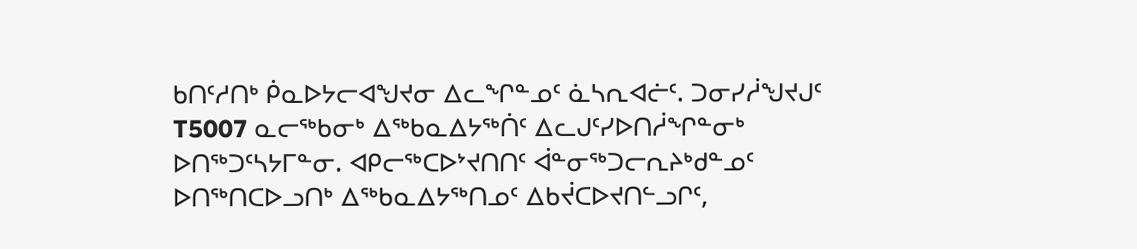ᑲᑎᑦᓱᑎᒃ ᑮᓇᐅᔭᓕᐊᖑᔪᓂ ᐃᓚᖏᓐᓄᑦ ᓈᓴᕆᐊᓖᑦ. ᑐᓂᓯᓲᖑᔪᒍᑦ T5007 ᓇᓕᖅᑲᓂᒃ ᐃᖅᑲᓇᐃᔭᖅᑏᑦ ᐃᓚᒍᑦᓯᐅᑎᓲᖏᓐᓂᒃ ᐅᑎᖅᑐᑦᓴᔭᒥᓐᓂ. ᐊᑭᓕᖅᑕᐅᔾᔪᑎᑎᑦ ᐋᓐᓂᖅᑐᓕᕆᔨᒃᑯᓐᓄᑦ ᐅᑎᖅᑎᑕᐅᓗᑎᒃ ᐃᖅᑲᓇᐃᔭᖅᑎᓄᑦ ᐃᑲᔫᑕᐅᔪᑎᓪᓗᒋᑦ,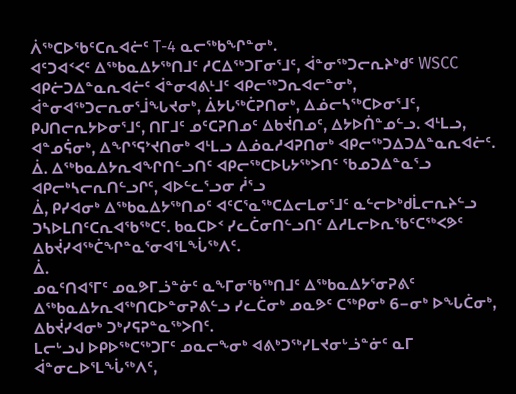ᐲᖅᑕᐅᖃᑦᑕᕆᐊᓖᑦ T-4 ᓇᓕᖅᑲᖏᓐᓂᒃ.
ᐊᑦᑐᐊᑉᐸᑦ ᐃᖅᑲᓇᐃᔭᖅᑎᒧᑦ ᓱᑕᐃᖅᑐᒥᓂᕐᒧᑦ, ᐋᓐᓂᖅᑐᓕᕆᔨᒃᑯᑦ WSCC ᐊᑭᓖᑐᐃᓐᓇᕆᐊᓖᑦ ᐋᓐᓂᐊᕕᒻᒧᑦ ᐊᑭᓕᖅᑐᕆᐊᓕᓐᓂᒃ, ᐋᓐᓂᐊᖅᑐᓕᕆᓂᕐᒨᖓᔪᓂᒃ, ᐄᔭᒐᖅᑖᕈᑎᓂᒃ, ᐃᓅᓕᓴᖅᑕᐅᓂᕐᒧᑦ, ᑭᒍᑎᓕᕆᔭᐅᓂᕐᒧᑦ, ᑎᒥᒧᑦ ᓄᑦᑕᕈᑎᓄᑦ ᐃᑲᔫᑎᓄᑦ, ᐃᔭᐅᑏᓐᓄᓪᓗ. ᐊᒻᒪᓗ, ᐊᓐᓄᕌᓂᒃ, ᐃᖏᕐᕋᔾᔪᑎᓂᒃ ᐊᒻᒪᓗ ᐃᓅᓇᓱᐊᕈᑎᓂᒃ ᐊᑭᓕᖅᑐᐃᑐᐃᓐᓇᕆᐊᓖᑦ.
ᐄ. ᐃᖅᑲᓇᐃᔭᕆᐊᖏᑎᓪᓗᑎᑦ ᐊᑭᓕᖅᑕᐅᒐᔭᖅᐳᑎᑦ ᖃᓄᑐᐃᓐᓇᕐᓗ ᐊᑭᓕᒃᓴᓕᕆᑎᓪᓗᒋᑦ, ᐊᐅᓪᓚᕐᓗᓂ ᓲᕐᓗ
ᐄ, ᑭᓯᐊᓂᒃ ᐃᖅᑲᓇᐃᔭᖅᑎᓄᑦ ᐊᑦᑕᕐᓇᖅᑕᐃᓕᒪᓂᕐᒧᑦ ᓇᓪᓕᐅᒃᑯᒫᓕᕆᔨᓪᓗ ᑐᓴᐅᒪᑎᑦᑕᕆᐊᖃᖅᑕᑦ. ᑲᓇᑕᐅᑉ ᓯᓚᑖᓂᑎᓪᓗᑎᑦ ᐃᓱᒪᓕᐅᕆᖃᑦᑕᖅᐸᕗᑦ ᐃᑲᔫᓯᐊᖅᑖᖏᓐᓇᕐᓂᐊᕐᒪᖔᖅᐱᑦ.
ᐄ.
ᓄᓇᑦᑎᐊᕐᒥᑦ ᓄᓇᕗᒥᓘᓐᓃᑦ ᓇᖕᒥᓂᖃᖅᑎᒧᑦ ᐃᖅᑲᓇᐃᔭᕐᓂᕈᕕᑦ ᐃᖅᑲᓇᐃᔭᕆᐊᖅᑎᑕᐅᓐᓂᕈᕕᓪᓗ ᓯᓚᑖᓂᒃ ᓄᓇᕗᑦ ᑕᖅᑭᓂᒃ 6−ᓂᒃ ᐅᖓᑖᓂᒃ, ᐃᑲᔫᓯᐊᓂᒃ ᑐᒃᓯᕋᕈᓐᓇᖅᐳᑎᑦ.
ᒪᓕᒡᓗᒍ ᐅᑭᐅᖅᑕᖅᑐᒥᑦ ᓄᓇᓕᖕᓂᒃ ᐊᕕᒃᑐᖅᓯᒪᔪᓂᒡᓘᓐᓃᑦ ᓇᒥ ᐋᓐᓂᓚᐅᕐᒪᖔᖅᐱᑦ,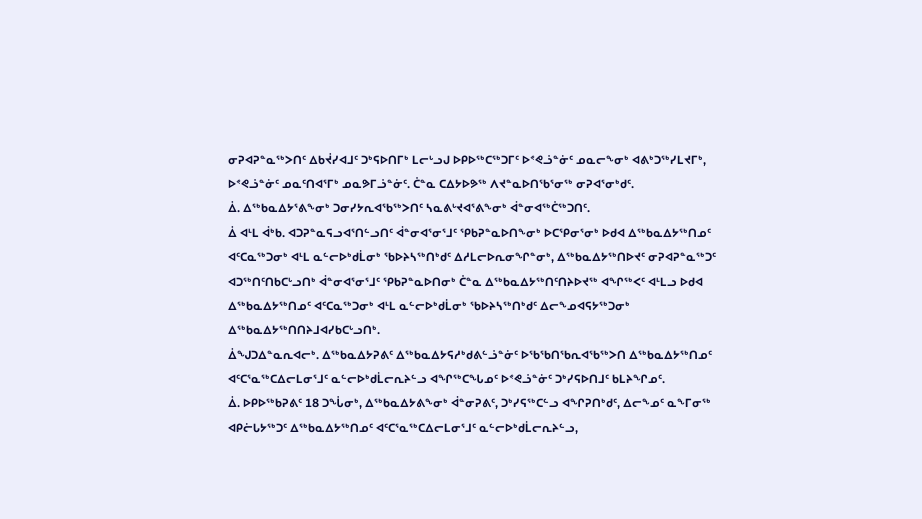ᓂᕈᐊᕈᓐᓇᖅᐳᑎᑦ ᐃᑲᔫᓯᐊᒧᑦ ᑐᒃᕋᐅᑎᒥᒃ ᒪᓕᒡᓗᒍ ᐅᑭᐅᖅᑕᖅᑐᒥᑦ ᐅᕝᕙᓘᓐᓃᑦ ᓄᓇᓕᖕᓂᒃ ᐊᕕᒃᑐᖅᓯᒪᔪᒥᒃ, ᐅᕝᕙᓘᓐᓃᑦ ᓄᓇᑦᑎᐊᕐᒥᒃ ᓄᓇᕗᒥᓘᓐᓃᑦ. ᑖᓐᓇ ᑕᐃᔭᐅᕗᖅ ᐱᔪᓐᓇᐅᑎᖃᕐᓂᖅ ᓂᕈᐊᕐᓂᒃᑯᑦ.
ᐄ. ᐃᖅᑲᓇᐃᔭᕐᕕᖕᓂᒃ ᑐᓂᓯᔭᕆᐊᖃᖅᐳᑎᑦ ᓴᓇᕕᒡᔪᐊᕐᕕᖕᓂᒃ ᐋᓐᓂᐊᖅᑖᖅᑐᑎᑦ.
ᐄ ᐊᒻᒪ ᐋᒃᑲ. ᐊᑐᕈᓐᓇᕋᓗᐊᕐᑎᓪᓗᑎᑦ ᐋᓐᓂᐊᕐᓂᕐᒧᑦ ᕿᑲᕈᓐᓇᐅᑎᖕᓂᒃ ᐅᑕᕿᓂᕐᓂᒃ ᐅᑯᐊ ᐃᖅᑲᓇᐃᔭᖅᑎᓄᑦ ᐊᑦᑕᓇᖅᑐᓂᒃ ᐊᒻᒪ ᓇᓪᓕᐅᒃᑯᒫᓂᒃ ᖃᐅᔨᓴᖅᑎᒃᑯᑦ ᐃᓱᒪᓕᐅᕆᓂᖏᓐᓂᒃ, ᐃᖅᑲᓇᐃᔭᖅᑎᐅᔪᑦ ᓂᕈᐊᕈᓐᓇᖅᑐᑦ ᐊᑐᖅᑎᑦᑎᑲᑕᒡᓗᑎᒃ ᐋᓐᓂᐊᕐᓂᕐᒧᑦ ᕿᑲᕈᓐᓇᐅᑎᓂᒃ ᑖᓐᓇ ᐃᖅᑲᓇᐃᔭᖅᑎᑦᑎᔨᐅᔪᖅ ᐊᖏᖅᐸᑦ ᐊᒻᒪᓗ ᐅᑯᐊ ᐃᖅᑲᓇᐃᔭᖅᑎᓄᑦ ᐊᑦᑕᓇᖅᑐᓂᒃ ᐊᒻᒪ ᓇᓪᓕᐅᒃᑯᒫᓂᒃ ᖃᐅᔨᓴᖅᑎᒃᑯᑦ ᐃᓕᖕᓄᐊᕋᔭᖅᑐᓂᒃ ᐃᖅᑲᓇᐃᔭᖅᑎᑎᔨᒧᐊᓯᑲᑕᒡᓗᑎᒃ.
ᐄᖑᑐᐃᓐᓇᕆᐊᓕᒃ. ᐃᖅᑲᓇᐃᔭᕈᕕᑦ ᐃᖅᑲᓇᐃᔭᕋᓱᒃᑯᕕᓪᓘᓐᓃᑦ ᐅᖃᖃᑎᖃᕆᐊᖃᖅᐳᑎ ᐃᖅᑲᓇᐃᔭᖅᑎᓄᑦ ᐊᑦᑕᕐᓇᖅᑕᐃᓕᒪᓂᕐᒧᑦ ᓇᓪᓕᐅᒃᑯᒫᓕᕆᔨᓪᓗ ᐊᖏᖅᑕᖓᓄᑦ ᐅᕝᕙᓘᓐᓃᑦ ᑐᒃᓯᕋᐅᑎᒧᑦ ᑲᒪᔨᖏᓄᑦ.
ᐄ. ᐅᑭᐅᖅᑲᕈᕕᑦ 18 ᑐᖔᓂᒃ, ᐃᖅᑲᓇᐃᔭᕕᖕᓂᒃ ᐋᓐᓂᕈᕕᑦ, ᑐᒃᓯᕋᖅᑕᓪᓗ ᐊᖏᕈᑎᒃᑯᑦ, ᐃᓕᖕᓄᑦ ᓇᖕᒥᓂᖅ ᐊᑭᓖᒐᔭᖅᑐᑦ ᐃᖅᑲᓇᐃᔭᖅᑎᓄᑦ ᐊᑦᑕᕐᓇᖅᑕᐃᓕᒪᓂᕐᒧᑦ ᓇᓪᓕᐅᒃᑯᒫᓕᕆᔨᓪᓗ,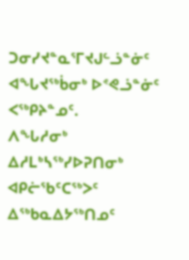ᑐᓂᓯᔪᓐᓇᕐᒥᔪᒍᓪᓘᓐᓃᑦ ᐊᖓᔪᖅᑳᓂᒃ ᐅᕝᕙᓘᓐᓃᑦ ᐸᖅᑭᔨᓐᓄᑦ.
ᐱᖓᓱᓂᒃ ᐃᓱᒪᒃᓴᖅᓯᐅᕈᑎᓂᒃ ᐊᑭᓖᖃᑦᑕᖅᐳᑦ ᐃᖅᑲᓇᐃᔭᖅᑎᓄᑦ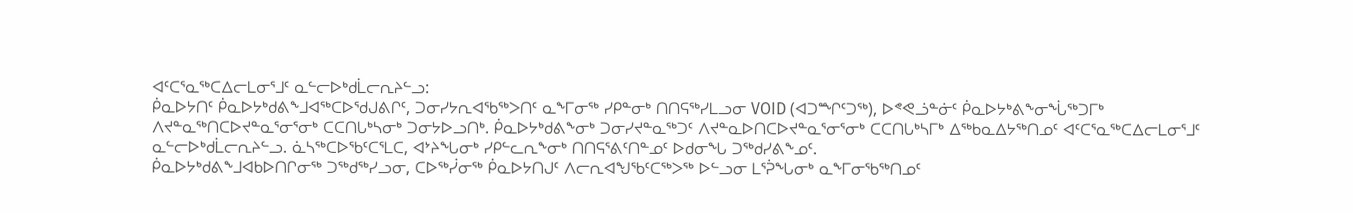ᐊᑦᑕᕐᓇᖅᑕᐃᓕᒪᓂᕐᒧᑦ ᓇᓪᓕᐅᒃᑯᒫᓕᕆᔨᓪᓗ:
ᑮᓇᐅᔭᑎᑦ ᑮᓇᐅᔭᒃᑯᕕᖕᒧᐊᖅᑕᐅᖁᒍᕕᒋᑦ, ᑐᓂᓯᔭᕆᐊᖃᖅᐳᑎᑦ ᓇᖕᒥᓂᖅ ᓯᑭᓐᓂᒃ ᑎᑎᕋᖅᓯᒪᓗᓂ VOID (ᐊᑐᙱᑦᑐᖅ), ᐅᕝᕙᓘᓐᓃᑦ ᑮᓇᐅᔭᒃᕕᖕᓂᖔᖅᑐᒥᒃ ᐱᔪᓐᓇᖅᑎᑕᐅᔪᓐᓇᕐᓂᕐᓂᒃ ᑕᑕᑎᒐᒃᓴᓂᒃ ᑐᓂᔭᐅᓗᑎᒃ. ᑮᓇᐅᔭᒃᑯᕕᖕᓂᒃ ᑐᓂᓯᔪᓐᓇᖅᑐᑦ ᐱᔪᓐᓇᐅᑎᑕᐅᔪᓐᓇᕐᓂᕐᓂᒃ ᑕᑕᑎᒐᒃᓴᒥᒃ ᐃᖅᑲᓇᐃᔭᖅᑎᓄᑦ ᐊᑦᑕᕐᓇᖅᑕᐃᓕᒪᓂᕐᒧᑦ ᓇᓪᓕᐅᒃᑯᒫᓕᕆᔨᓪᓗ. ᓈᓴᖅᑕᐅᖃᑦᑕᕐᒪᑕ, ᐊᔾᔨᖓᓂᒃ ᓯᑭᓪᓚᕆᖕᓂᒃ ᑎᑎᕋᕐᕕᑦᑎᓐᓄᑦ ᐅᑯᓂᖓ ᑐᖅᑯᓯᕕᖕᓄᑦ.
ᑮᓇᐅᔭᒃᑯᕕᖕᒧᐊᑲᐅᑎᒋᓂᖅ ᑐᖅᑯᖅᓯᓗᓂ, ᑕᐅᖅᓰᓂᖅ ᑮᓇᐅᔭᑎᒍᑦ ᐱᓕᕆᐊᖑᖃᑦᑕᖅᐳᖅ ᐅᓪᓗᓂ ᒪᕐᕉᖓᓂᒃ ᓇᖕᒥᓂᖃᖅᑎᓄᑦ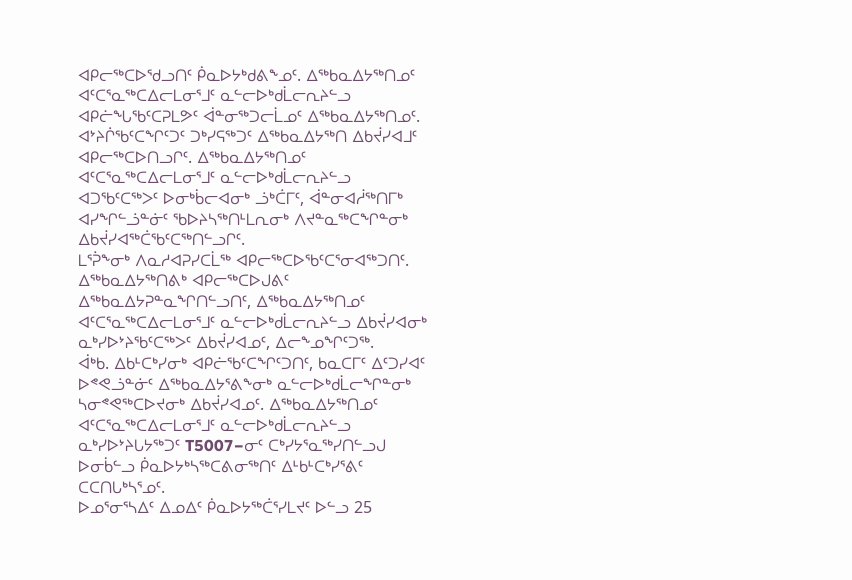ᐊᑭᓕᖅᑕᐅᖁᓗᑎᑦ ᑮᓇᐅᔭᒃᑯᕕᖕᓄᑦ. ᐃᖅᑲᓇᐃᔭᖅᑎᓄᑦ ᐊᑦᑕᕐᓇᖅᑕᐃᓕᒪᓂᕐᒧᑦ ᓇᓪᓕᐅᒃᑯᒫᓕᕆᔨᓪᓗ ᐊᑭᓖᖓᖃᑦᑕᕈᒪᕗᑦ ᐋᓐᓂᖅᑐᓕᒫᓄᑦ ᐃᖅᑲᓇᐃᔭᖅᑎᓄᑦ.
ᐊᔾᔨᒌᖃᑦᑕᖏᑦᑐᑦ ᑐᒃᓯᕋᖅᑐᑦ ᐃᖅᑲᓇᐃᔭᖅᑎ ᐃᑲᔫᓯᐊᒧᑦ ᐊᑭᓕᖅᑕᐅᑎᓗᒋᑦ. ᐃᖅᑲᓇᐃᔭᖅᑎᓄᑦ ᐊᑦᑕᕐᓇᖅᑕᐃᓕᒪᓂᕐᒧᑦ ᓇᓪᓕᐅᒃᑯᒫᓕᕆᔨᓪᓗ ᐊᑐᖃᑦᑕᖅᐳᑦ ᐅᓂᒃᑳᓕᐊᓂᒃ ᓘᒃᑖᒥᑦ, ᐋᓐᓂᐊᓲᖅᑎᒥᒃ ᐊᓯᖏᓪᓘᓐᓃᑦ ᖃᐅᔨᓴᖅᑎᒻᒪᕆᓂᒃ ᐱᔪᓐᓇᖅᑕᖏᓐᓂᒃ ᐃᑲᔫᓯᐊᖅᑖᖃᑦᑕᖅᑎᓪᓗᒋᑦ.
ᒪᕐᕉᖕᓂᒃ ᐱᓇᓱᐊᕈᓯᑕᒫᖅ ᐊᑭᓕᖅᑕᐅᖃᑦᑕᕐᓂᐊᖅᑐᑎᑦ. ᐃᖅᑲᓇᐃᔭᖅᑎᕕᒃ ᐊᑭᓕᖅᑕᐅᒍᕕᑦ ᐃᖅᑲᓇᐃᔭᕈᓐᓇᖏᑎᓪᓗᑎᑦ, ᐃᖅᑲᓇᐃᔭᖅᑎᓄᑦ ᐊᑦᑕᕐᓇᖅᑕᐃᓕᒪᓂᕐᒧᑦ ᓇᓪᓕᐅᒃᑯᒫᓕᕆᔨᓪᓗ ᐃᑲᔫᓯᐊᓂᒃ ᓇᒃᓯᐅᔾᔨᖃᑦᑕᖅᐳᑦ ᐃᑲᔫᓯᐊᓄᑦ, ᐃᓕᖕᓄᖏᑦᑐᖅ.
ᐋᒃᑲ. ᐃᑲᒻᑕᒃᓯᓂᒃ ᐊᑭᓖᖃᑦᑕᖏᑦᑐᑎᑦ, ᑲᓇᑕᒥᑦ ᐃᑦᑐᓯᐊᑦ ᐅᕝᕙᓘᓐᓃᑦ ᐃᖅᑲᓇᐃᔭᕐᕕᖕᓂᒃ ᓇᓪᓕᐅᒃᑯᒫᓕᖏᓐᓂᒃ ᓴᓂᕝᕙᖅᑕᐅᔪᓂᒃ ᐃᑲᔫᓯᐊᓄᑦ. ᐃᖅᑲᓇᐃᔭᖅᑎᓄᑦ ᐊᑦᑕᕐᓇᖅᑕᐃᓕᒪᓂᕐᒧᑦ ᓇᓪᓕᐅᒃᑯᒫᓕᕆᔨᓪᓗ ᓇᒃᓯᐅᔾᔨᒐᔭᖅᑐᑦ T5007−ᓂᑦ ᑕᒃᓯᔭᕐᓇᖅᓯᑎᓪᓗᒍ ᐅᓂᑳᓪᓗ ᑮᓇᐅᔭᒃᓴᖅᑕᕕᓂᖅᑎᑦ ᐃᒻᑲᒻᑕᒃᓯᕐᕕᑦ ᑕᑕᑎᒐᒃᓴᕐᓄᑦ.
ᐅᓄᕐᓂᕐᓴᐃᑦ ᐃᓄᐃᑦ ᑮᓇᐅᔭᖅᑖᕐᓯᒪᔪᑦ ᐅᓪᓗ 25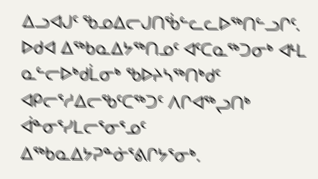ᐃᓗᐊᒍᑦ ᖃᓄᐃᓕᒍᑎᖄᓪᓚᓚᐅᖅᑎᓪᓗᒋᑦ. ᐅᑯᐊ ᐃᖅᑲᓇᐃᔭᖅᑎᓄᑦ ᐊᑦᑕᓇᖅᑐᓂᒃ ᐊᒻᒪ ᓇᓪᓕᐅᒃᑯᒫᓂᒃ ᖃᐅᔨᓴᖅᑎᒃᑯᑦ ᐊᑭᓕᕐᓱᐃᓕᖃᑦᑕᖅᑐᑦ ᐱᒋᐊᖅᖢᑎᒃ ᐋᓐᓂᕐᓯᒪᓕᕐᓂᕐᓄᑦ ᐃᖅᑲᓇᐃᔭᕈᓐᓃᕐᕕᒋᔭᕐᓂᒃ.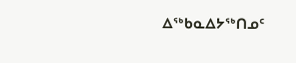ᐃᖅᑲᓇᐃᔭᖅᑎᓄᑦ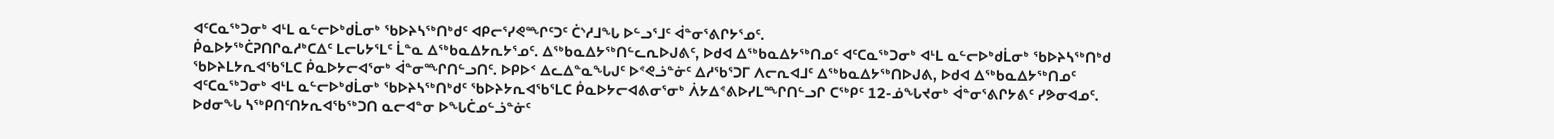ᐊᑦᑕᓇᖅᑐᓂᒃ ᐊᒻᒪ ᓇᓪᓕᐅᒃᑯᒫᓂᒃ ᖃᐅᔨᓴᖅᑎᒃᑯᑦ ᐊᑭᓕᕐᓯᕙᙱᑦᑐᑦ ᑖᔅᓱᒧᖓ ᐅᓪᓗᕐᒧᑦ ᐋᓐᓂᕐᕕᒋᔭᕐᓄᑦ.
ᑮᓇᐅᔭᖅᑖᕈᑎᒋᓇᓱᒃᑕᐃᑦ ᒪᓕᒐᔭᕐᒪᑦ ᒫᓐᓇ ᐃᖅᑲᓇᐃᔭᕆᔭᕐᓄᑦ. ᐃᖅᑲᓇᐃᔭᖅᑎᓪᓚᕆᐅᒍᕕᑦ, ᐅᑯᐊ ᐃᖅᑲᓇᐃᔭᖅᑎᓄᑦ ᐊᑦᑕᓇᖅᑐᓂᒃ ᐊᒻᒪ ᓇᓪᓕᐅᒃᑯᒫᓂᒃ ᖃᐅᔨᓴᖅᑎᒃᑯ ᖃᐅᔨᒪᔭᕆᐊᖃᕐᒪᑕ ᑮᓇᐅᔭᓕᐊᕐᓂᒃ ᐋᓐᓂᙱᑎᓪᓗᑎᑦ. ᐅᑭᐅᑉ ᐃᓚᐃᓐᓇᖓᒍᑦ ᐅᕝᕙᓘᓐᓃᑦ ᐃᓱᖃᕐᑐᒥ ᐱᓕᕆᐊᒧᑦ ᐃᖅᑲᓇᐃᔭᖅᑎᐅᒍᕕ, ᐅᑯᐊ ᐃᖅᑲᓇᐃᔭᖅᑎᓄᑦ ᐊᑦᑕᓇᖅᑐᓂᒃ ᐊᒻᒪ ᓇᓪᓕᐅᒃᑯᒫᓂᒃ ᖃᐅᔨᓴᖅᑎᒃᑯᑦ ᖃᐅᔨᔭᕆᐊᖃᕐᒪᑕ ᑮᓇᐅᔭᓕᐊᕕᓂᕐᓂᒃ ᐲᔭᐃᕝᕕᐅᓯᒪᙱᑎᓪᓗᒋ ᑕᖅᑭᑦ 12-ᓅᖓᔪᓂᒃ ᐋᓐᓂᕐᕕᒋᔭᕕᑦ ᓯᕗᓂᐊᓄᑦ.
ᐅᑯᓂᖓ ᓴᖅᑭᑎᑦᑎᔭᕆᐊᖃᖅᑐᑎ ᓇᓕᐊᓐᓂ ᐅᖓᑖᓄᓪᓘᓐᓃᑦ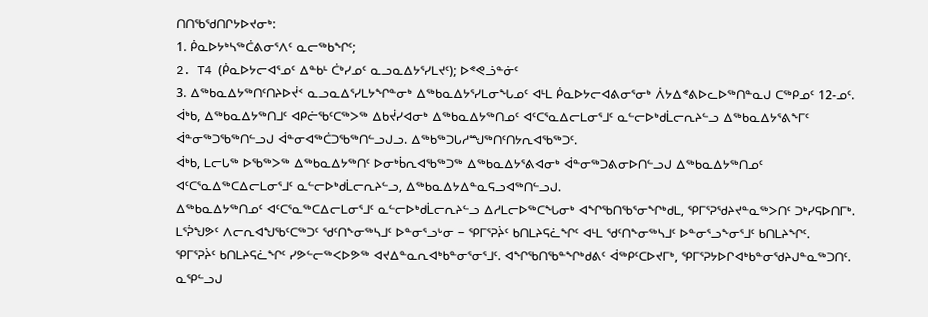ᑎᑎᖃᖁᑎᒋᔭᐅᔪᓂᒃ:
1. ᑮᓇᐅᔭᒃᓴᖅᑖᕕᓂᕐᐱᑦ ᓇᓕᖅᑲᖏᑦ;
2. T4 (ᑮᓇᐅᔭᓕᐊᕐᓄᑦ ᐃᓐᑲᒻ ᑖᒃᓯᓄᑦ ᓇᓗᓇᐃᔭᕐᓯᒪᔪᑦ); ᐅᕝᕙᓘᓐᓃᑦ
3. ᐃᖅᑲᓇᐃᔭᖅᑎᑦᑎᔨᐅᔫᑉ ᓇᓗᓇᐃᕐᓯᒪᔭᖏᓐᓂᒃ ᐃᖅᑲᓇᐃᔭᕐᓯᒪᓂᖓᓄᑦ ᐊᒻᒪ ᑮᓇᐅᔭᓕᐊᕕᓂᕐᓂᒃ ᐲᔭᐃᕝᕕᐅᓚᐅᖅᑎᓐᓇᒍ ᑕᖅᑭᓄᑦ 12-ᓄᑦ.
ᐋᒃᑲ, ᐃᖅᑲᓇᐃᔭᖅᑎᒧᑦ ᐊᑭᓖᖃᑦᑕᖅᐳᖅ ᐃᑲᔫᓯᐊᓂᒃ ᐃᖅᑲᓇᐃᔭᖅᑎᓄᑦ ᐊᑦᑕᕐᓇᐃᓕᒪᓂᕐᒧᑦ ᓇᓪᓕᐅᒃᑯᒫᓕᕆᔨᓪᓗ ᐃᖅᑲᓇᐃᔭᕐᕕᖕᒥᑦ ᐋᓐᓂᖅᑐᖃᖅᑎᓪᓗᒍ ᐋᓐᓂᐊᖅᑖᑐᖃᖅᑎᓪᓗᒍᓗ. ᐃᖅᑲᖅᑐᒐᓱᙳᖅᑎᑦᑎᔭᕆᐊᖃᖅᑐᑦ.
ᐋᒃᑲ, ᒪᓕᒐᖅ ᐅᖃᖅᐳᖅ ᐃᖅᑲᓇᐃᔭᖅᑎᑦ ᐅᓂᒃᑳᕆᐊᖃᖅᑐᖅ ᐃᖅᑲᓇᐃᔭᕐᕕᐊᓂᒃ ᐋᓐᓂᖅᑐᕕᓂᐅᑎᓪᓗᒍ ᐃᖅᑲᓇᐃᔭᖅᑎᓄᑦ ᐊᑦᑕᕐᓇᐃᖅᑕᐃᓕᒪᓂᕐᒧᑦ ᓇᓪᓕᐅᒃᑯᒫᓕᕆᔨᓪᓗ, ᐃᖅᑲᓇᐃᔭᐃᓐᓇᕋᓗᐊᖅᑎᓪᓗᒍ.
ᐃᖅᑲᓇᐃᔭᖅᑎᓄᑦ ᐊᑦᑕᕐᓇᖅᑕᐃᓕᒪᓂᕐᒧᑦ ᓇᓪᓕᐅᒃᑯᒫᓕᕆᔨᓪᓗ ᐃᓱᒪᓕᐅᖅᑕᖓᓂᒃ ᐊᖏᖃᑎᖃᕐᓂᖏᒃᑯᒪ, ᕿᒥᕐᕈᖁᔨᔪᓐᓇᖅᐳᑎᑦ ᑐᒃᓯᕋᐅᑎᒥᒃ. ᒪᕐᕉᖑᕗᑦ ᐱᓕᕆᐊᖑᖃᑦᑕᖅᑐᑦ ᖁᑦᑎᖕᓂᖅᓴᒧᑦ ᐅᓐᓂᕐᓗᒡᓂ − ᕿᒥᕐᕈᔩᑦ ᑲᑎᒪᔨᕋᓛᖏᑦ ᐊᒻᒪ ᖁᑦᑎᖕᓂᖅᓴᒧᑦ ᐅᓐᓂᕐᓗᖕᓂᕐᒧᑦ ᑲᑎᒪᔨᖏᑦ.
ᕿᒥᕐᕈᔩᑦ ᑲᑎᒪᔨᕋᓛᖏᑦ ᓯᕗᓪᓕᖅᐸᐅᕗᖅ ᐊᔪᐃᓐᓇᕆᐊᒃᑲᓐᓂᕐᓂᕐᒧᑦ. ᐊᖏᖃᑎᖃᓐᖏᒃᑯᕕᑦ ᐋᖅᑭᑦᑕᐅᔪᒥᒃ, ᕿᒥᕐᕈᔭᐅᒋᐊᒃᑲᓐᓂᖁᔨᒍᓐᓇᖅᑐᑎᑦ. ᓇᕿᓪᓗᒍ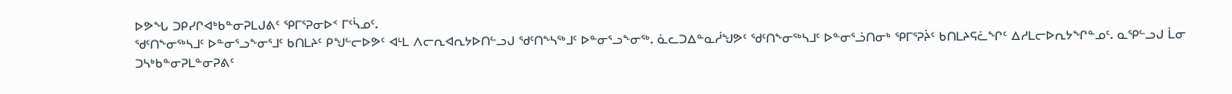ᐅᕗᖓ ᑐᑭᓯᒋᐊᒃᑲᓐᓂᕈᒪᒍᕕᑦ ᕿᒥᕐᕈᓂᐅᑉ ᒥᑦᓵᓄᑦ.
ᖁᑦᑎᖕᓂᖅᓴᒧᑦ ᐅᓐᓂᕐᓗᖕᓂᕐᒧᑦ ᑲᑎᒪᔨᑦ ᑭᖑᓪᓕᐅᕗᑦ ᐊᒻᒪ ᐱᓕᕆᐊᕆᔭᐅᑎᓪᓗᒍ ᖁᑦᑎᖕᓴᖅᒧᑦ ᐅᓐᓂᕐᓗᖕᓂᖅ. ᓈᓚᑐᐃᓐᓇᓲᖑᕗᑦ ᖁᑦᑎᖕᓂᖅᓴᒧᑦ ᐅᓐᓂᕐᓘᑎᓂᒃ ᕿᒥᕐᕈᔩᑦ ᑲᑎᒪᔨᕋᓛᖏᑦ ᐃᓱᒪᓕᐅᕆᔭᖏᓐᓄᑦ. ᓇᕿᓪᓗᒍ ᒫᓂ ᑐᓴᒃᑲᓐᓂᕈᒪᓐᓂᕈᕕᑦ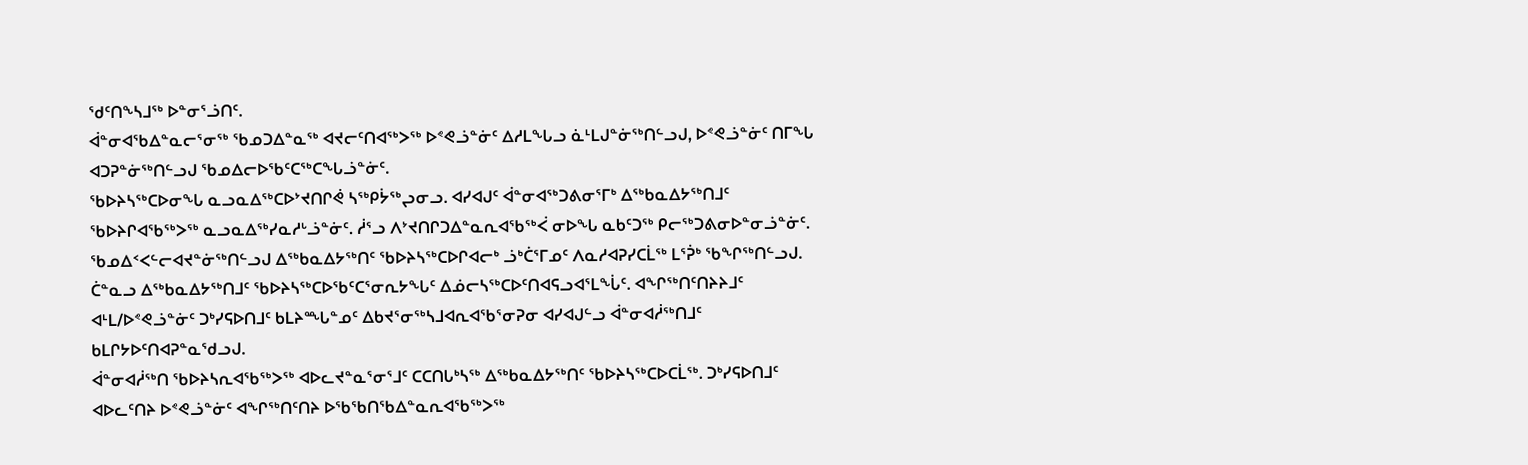ᖁᑦᑎᖕᓴᒧᖅ ᐅᓐᓂᕐᓘᑎᑦ.
ᐋᓐᓂᐊᖃᐃᓐᓇᓕᕐᓂᖅ ᖃᓄᑐᐃᓐᓇᖅ ᐊᔪᓕᑦᑎᐊᖅᐳᖅ ᐅᕝᕙᓘᓐᓃᑦ ᐃᓱᒪᖓᓗ ᓈᒻᒪᒍᓐᓃᖅᑎᓪᓗᒍ, ᐅᕝᕙᓘᓐᓃᑦ ᑎᒥᖓ ᐊᑐᕈᓐᓃᖅᑎᓪᓗᒍ ᖃᓄᐃᓕᐅᖃᑦᑕᖅᑕᖓᓘᓐᓃᑦ.
ᖃᐅᔨᓴᖅᑕᐅᓂᖓ ᓇᓗᓇᐃᖅᑕᐅᔾᔪᑎᒋᕚ ᓴᖅᑭᔮᖅᖢᓂᓗ. ᐊᓯᐊᒍᑦ ᐋᓐᓂᐊᖅᑐᕕᓂᕐᒥᒃ ᐃᖅᑲᓇᐃᔭᖅᑎᒧᑦ ᖃᐅᔨᒋᐊᖃᖅᐳᖅ ᓇᓗᓇᐃᖅᓯᓇᓱᒡᓘᓐᓃᑦ. ᓲᕐᓗ ᐱᔾᔪᑎᒋᑐᐃᓐᓇᕆᐊᖃᖅᐹ ᓂᐅᖓ ᓇᑲᑦᑐᖅ ᑭᓕᖅᑐᕕᓂᐅᓐᓂᓘᓐᓃᑦ.
ᖃᓄᐃᑉᐸᓪᓕᐊᔪᓐᓃᖅᑎᓪᓗᒍ ᐃᖅᑲᓇᐃᔭᖅᑎᑦ ᖃᐅᔨᓴᖅᑕᐅᒋᐊᓕᒃ ᓘᒃᑖᕐᒥᓄᑦ ᐱᓇᓱᐊᕈᓯᑕᒫᖅ ᒪᕐᕉᒃ ᖃᖏᖅᑎᓪᓗᒍ. ᑖᓐᓇᓗ ᐃᖅᑲᓇᐃᔭᖅᑎᒧᑦ ᖃᐅᔨᓴᖅᑕᐅᖃᑦᑕᕐᓂᕆᔭᖓᑦ ᐃᓅᓕᓴᖅᑕᐅᑦᑎᐊᕋᓗᐊᕐᒪᖔᑦ. ᐊᖏᖅᑎᑦᑎᔨᔨᒧᑦ ᐊᒻᒪ/ᐅᕝᕙᓘᓐᓃᑦ ᑐᒃᓯᕋᐅᑎᒧᑦ ᑲᒪᔨᙵᓐᓄᑦ ᐃᑲᔪᕐᓂᖅᓴᒧᐊᕆᐊᖃᕐᓂᕈᓂ ᐊᓯᐊᒍᓪᓗ ᐋᓐᓂᐊᓲᖅᑎᒧᑦ ᑲᒪᒋᔭᐅᑦᑎᐊᕈᓐᓇᖁᓗᒍ.
ᐋᓐᓂᐊᓲᖅᑎ ᖃᐅᔨᓴᕆᐊᖃᖅᐳᖅ ᐊᐅᓚᔪᓐᓇᕐᓂᕐᒧᑦ ᑕᑕᑎᒐᒃᓴᖅ ᐃᖅᑲᓇᐃᔭᖅᑎᑦ ᖃᐅᔨᓴᖅᑕᐅᑕᒫᖅ. ᑐᒃᓯᕋᐅᑎᒧᑦ ᐊᐅᓚᑦᑎᔨ ᐅᕝᕙᓘᓐᓃᑦ ᐊᖏᖅᑎᑦᑎᔨ ᐅᖃᖃᑎᖃᐃᓐᓇᕆᐊᖃᖅᐳᖅ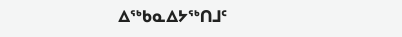ᐃᖅᑲᓇᐃᔭᖅᑎᒧᑦ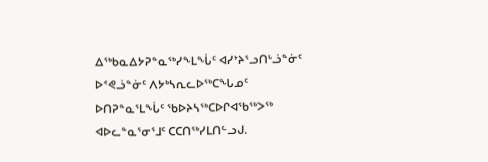ᐃᖅᑲᓇᐃᔭᕈᓐᓇᖅᓯᖕᒪᖔᑦ ᐊᓯᔾᔨᕐᓗᑎᒡᓘᓐᓃᑦ ᐅᕝᕙᓘᓐᓃᑦ ᐱᔭᒃᓴᕆᓚᐅᖅᑕᖓᓄᑦ ᐅᑎᕈᓐᓇᕐᒪᖔᑦ ᖃᐅᔨᓴᖅᑕᐅᒋᐊᖃᖅᐳᖅ ᐊᐅᓚᓐᓇᕐᓂᕐᒧᑦ ᑕᑕᑎᖅᓯᒪᑎᓪᓗᒍ.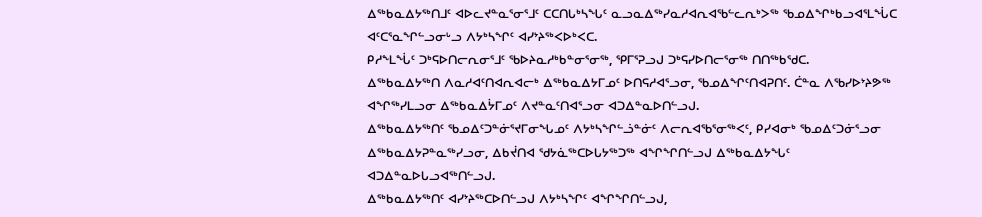ᐃᖅᑲᓇᐃᔭᖅᑎᒧᑦ ᐊᐅᓚᔪᓐᓇᕐᓂᕐᒧᑦ ᑕᑕᑎᒐᒃᓴᖓᑦ ᓇᓗᓇᐃᖅᓯᓇᓱᐊᕆᐊᖃᓪᓚᕆᒃᐳᖅ ᖃᓄᐃᖏᒃᑲᓗᐊᕐᒪᖔᑕ ᐊᑦᑕᕐᓇᖏᓪᓗᓂᒡᓗ ᐱᔭᒃᓴᖏᑦ ᐊᓯᔾᔨᖅᐸᐅᒃᐸᑕ.
ᑭᓱᖕᒪᖔᑦ ᑐᒃᕋᐅᑎᓕᕆᓂᕐᒧᑦ ᖃᐅᔨᓇᓱᒃᑲᓐᓂᕐᓂᖅ, ᕿᒥᕐᕈᓗᒍ ᑐᒃᕋᓯᐅᑎᓕᕐᓂᖅ ᑎᑎᖅᑲᖁᑕ.
ᐃᖅᑲᓇᐃᔭᖅᑎ ᐱᓇᓱᐊᑦᑎᐊᕆᐊᓕᒃ ᐃᖅᑲᓇᐃᔭᒥᓄᑦ ᐅᑎᕋᓱᐊᕐᓗᓂ, ᖃᓄᐃᖏᑦᑎᐊᕈᑎᑦ. ᑖᓐᓇ ᐱᖃᓯᐅᔾᔨᕗᖅ ᐊᖏᖅᓯᒪᓗᓂ ᐃᖅᑲᓇᐃᔮᒥᓄᑦ ᐱᔪᓐᓇᑦᑎᐊᕐᓗᓂ ᐊᑐᐃᓐᓇᐅᑎᓪᓗᒍ.
ᐃᖅᑲᓇᐃᔭᖅᑎᑦ ᖃᓄᐃᑦᑐᓐᓃᕐᔪᒥᓂᖓᓄᑦ ᐱᔭᒃᓴᖏᓪᓘᓐᓃᑦ ᐱᓕᕆᐊᖃᕐᓂᖅᐸᑦ, ᑭᓯᐊᓂᒃ ᖃᓄᐃᑦᑐᓃᕐᓗᓂ ᐃᖅᑲᓇᐃᔭᕈᓐᓇᖅᓯᓗᓂ, ᐃᑲᔫᑎᐊ ᖁᔭᓈᖅᑕᐅᒐᔭᖅᑐᖅ ᐊᖏᖏᑎᓪᓗᒍ ᐃᖅᑲᓇᐃᔭᖓᑦ ᐊᑐᐃᓐᓇᐅᒐᓗᐊᖅᑎᓪᓗᒍ.
ᐃᖅᑲᓇᐃᔭᖅᑎᑦ ᐊᓯᔾᔨᖅᑕᐅᑎᓪᓗᒍ ᐱᔭᒃᓴᖏᑦ ᐊᖏᖏᑎᓪᓗᒍ,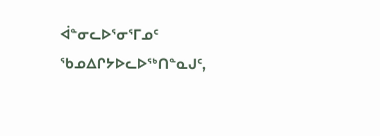ᐋᓐᓂᓚᐅᕐᓂᕐᒥᓄᑦ ᖃᓄᐃᒋᔭᐅᓚᐅᖅᑎᓐᓇᒍᑦ,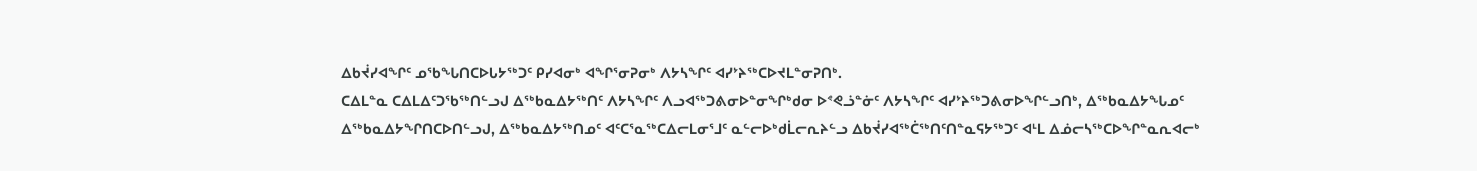ᐃᑲᔫᓯᐊᖏᑦ ᓄᖃᖓᑎᑕᐅᒐᔭᖅᑐᑦ ᑭᓯᐊᓂᒃ ᐊᖏᕐᓂᕈᓂᒃ ᐱᔭᓴᖏᑦ ᐊᓯᔾᔨᖅᑕᐅᔪᒪᓐᓂᕈᑎᒃ.
ᑕᐃᒪᓐᓇ ᑕᐃᒪᐃᑦᑐᖃᖅᑎᓪᓗᒍ ᐃᖅᑲᓇᐃᔭᖅᑎᑦ ᐱᔭᓴᖏᑦ ᐱᓗᐊᖅᑐᕕᓂᐅᓐᓂᖏᒃᑯᓂ ᐅᕝᕙᓘᓐᓃᑦ ᐱᔭᓴᖏᑦ ᐊᓯᔾᔨᖅᑐᕕᓂᐅᖏᓪᓗᑎᒃ, ᐃᖅᑲᓇᐃᔭᖓᓄᑦ ᐃᖅᑲᓇᐃᔭᖏᑎᑕᐅᑎᓪᓗᒍ, ᐃᖅᑲᓇᐃᔭᖅᑎᓄᑦ ᐊᑦᑕᕐᓇᖅᑕᐃᓕᒪᓂᕐᒧᑦ ᓇᓪᓕᐅᒃᑯᒫᓕᕆᔨᓪᓗ ᐃᑲᔫᓯᐊᖅᑖᖅᑎᑦᑎᓐᓇᕋᔭᖅᑐᑦ ᐊᒻᒪ ᐃᓅᓕᓴᖅᑕᐅᖏᓐᓇᕆᐊᓕᒃ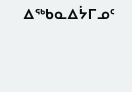ᐃᖅᑲᓇᐃᔮᒥᓄᑦ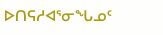ᐅᑎᕋᓱᐊᕐᓂᖓᓄᑦ